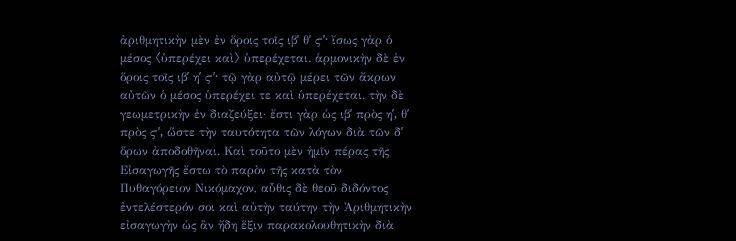ἀριθμητικὴν μὲν ἐν ὅροις τοῖς ιβʹ θʹ ϛʹ· ἴσως γὰρ ὁ μέσος 〈ὑπερέχει καὶ〉 ὑπερέχεται. ἁρμονικὴν δὲ ἐν ὅροις τοῖς ιβʹ ηʹ ϛʹ· τῷ γὰρ αὐτῷ μέρει τῶν ἄκρων αὐτῶν ὁ μέσος ὑπερέχει τε καὶ ὑπερέχεται. τὴν δὲ γεωμετρικὴν ἐν διαζεύξει· ἔστι γὰρ ὡς ιβʹ πρὸς ηʹ, θʹ πρὸς ϛʹ, ὥστε τὴν ταυτότητα τῶν λόγων διὰ τῶν δʹ ὅρων ἀποδοθῆναι. Καὶ τοῦτο μὲν ἡμῖν πέρας τῆς Εἰσαγωγῆς ἔστω τὸ παρὸν τῆς κατὰ τὸν Πυθαγόρειον Νικόμαχον, αὖθις δὲ θεοῦ διδόντος ἐντελέστερόν σοι καὶ αὐτὴν ταύτην τὴν Ἀριθμητικὴν εἰσαγωγὴν ὡς ἂν ἤδη ἕξιν παρακολουθητικὴν διὰ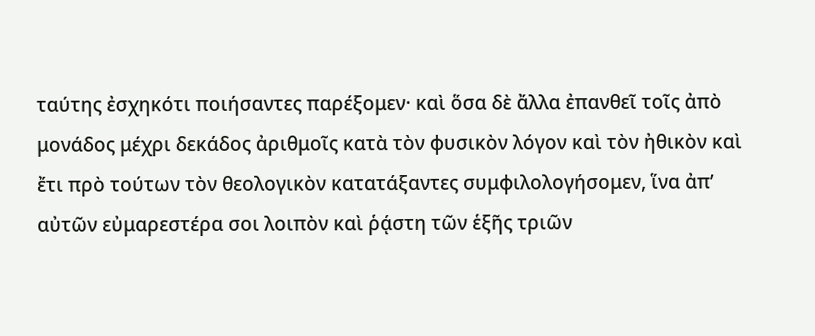ταύτης ἐσχηκότι ποιήσαντες παρέξομεν· καὶ ὅσα δὲ ἄλλα ἐπανθεῖ τοῖς ἀπὸ μονάδος μέχρι δεκάδος ἀριθμοῖς κατὰ τὸν φυσικὸν λόγον καὶ τὸν ἠθικὸν καὶ ἔτι πρὸ τούτων τὸν θεολογικὸν κατατάξαντες συμφιλολογήσομεν, ἵνα ἀπ’ αὐτῶν εὐμαρεστέρα σοι λοιπὸν καὶ ῥᾴστη τῶν ἑξῆς τριῶν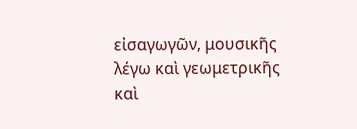εἰσαγωγῶν, μουσικῆς λέγω καὶ γεωμετρικῆς καὶ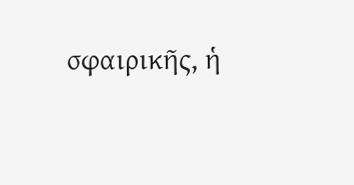σφαιρικῆς, ἡ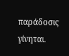παράδοσις γίνηται.